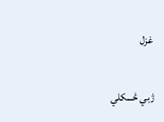غزل

ژبي څـــکلي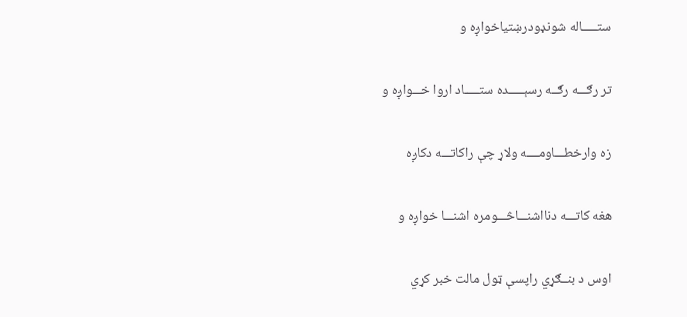ستـــــاله شونډودرښتیاخواږه و

تر رګـــه رګــه رسېـــــده ستـــــاد اروا خـــواږه و

زه وارخطـــاومــــه ولاړ چې راکاتـــه دکاږه

هغه کاتـــه دنااشنـــاڅـــومره اشنـــا خواږه و

اوس د بنــګړي راپسې ټول مالت خبر کړي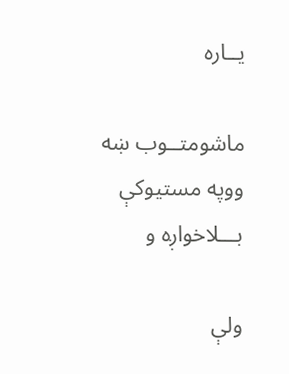یــاره

ماشومتــوب ښه ووپه مستیوکې بـــلاخواږه و

ولې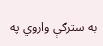به سترګې واروي په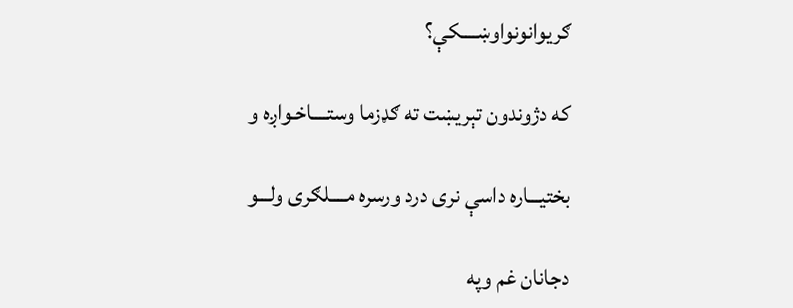ګریوانونواوښــــکې؟

که دژوندون تېریښت ته ګډزما وستــــاخـواږه و

بختیـــاره داسې نری درد ورسره مــــلګری ولـــو

دجانان غم وپه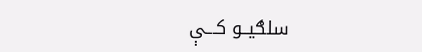سلګیــو کـــې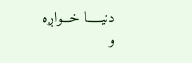دنیـــــا خـــواږه و